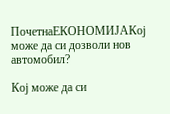ПочетнаЕКОНОМИЈАКој може да си дозволи нов автомобил?

Кој може да си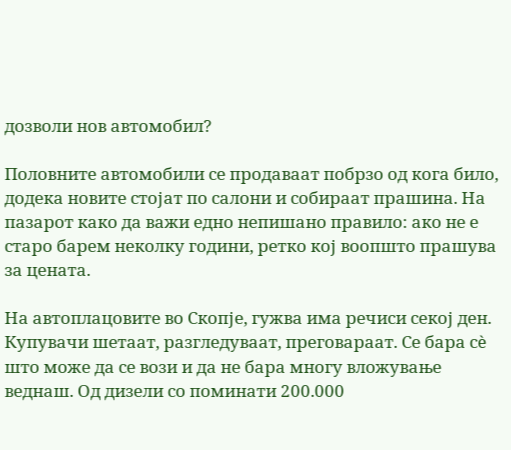дозволи нов автомобил?

Половните автомобили се продаваат побрзо од кога било, додека новите стојат по салони и собираат прашина. На пазарот како да важи едно непишано правило: ако не е старо барем неколку години, ретко кој воопшто прашува за цената.

На автоплацовите во Скопје, гужва има речиси секој ден. Купувачи шетаат, разгледуваат, преговараат. Се бара сè што може да се вози и да не бара многу вложување веднаш. Од дизели со поминати 200.000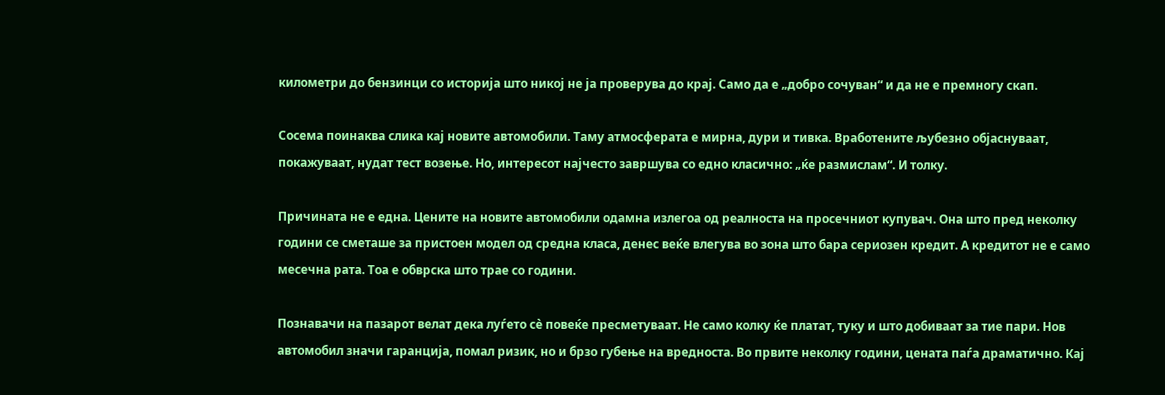километри до бензинци со историја што никој не ја проверува до крај. Само да е „добро сочуван“ и да не е премногу скап.

Сосема поинаква слика кај новите автомобили. Таму атмосферата е мирна, дури и тивка. Вработените љубезно објаснуваат, покажуваат, нудат тест возење. Но, интересот најчесто завршува со едно класично: „ќе размислам“. И толку.

Причината не е една. Цените на новите автомобили одамна излегоа од реалноста на просечниот купувач. Она што пред неколку години се сметаше за пристоен модел од средна класа, денес веќе влегува во зона што бара сериозен кредит. А кредитот не е само месечна рата. Тоа е обврска што трае со години.

Познавачи на пазарот велат дека луѓето сè повеќе пресметуваат. Не само колку ќе платат, туку и што добиваат за тие пари. Нов автомобил значи гаранција, помал ризик, но и брзо губење на вредноста. Во првите неколку години, цената паѓа драматично. Кај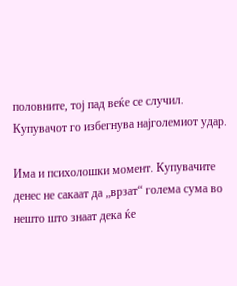половните, тој пад веќе се случил. Купувачот го избегнува најголемиот удар.

Има и психолошки момент. Купувачите денес не сакаат да „врзат“ голема сума во нешто што знаат дека ќе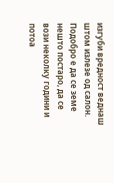изгуби вредност веднаш штом излезе од салон. Подобро е да се земе нешто постаро, да се вози неколку години и потоа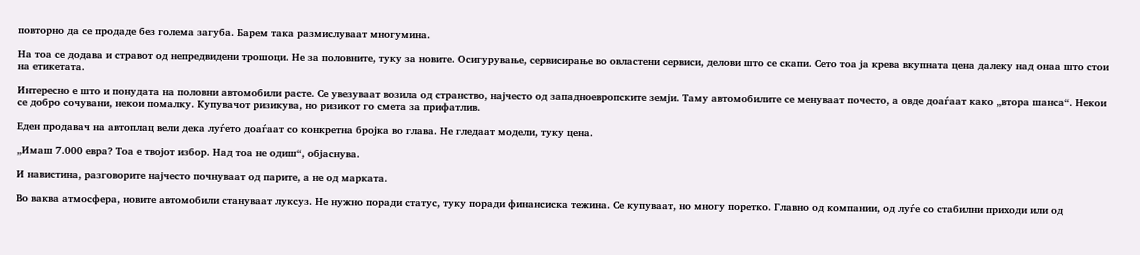повторно да се продаде без голема загуба. Барем така размислуваат многумина.

На тоа се додава и стравот од непредвидени трошоци. Не за половните, туку за новите. Осигурување, сервисирање во овластени сервиси, делови што се скапи. Сето тоа ја крева вкупната цена далеку над онаа што стои на етикетата.

Интересно е што и понудата на половни автомобили расте. Се увезуваат возила од странство, најчесто од западноевропските земји. Таму автомобилите се менуваат почесто, а овде доаѓаат како „втора шанса“. Некои се добро сочувани, некои помалку. Купувачот ризикува, но ризикот го смета за прифатлив.

Еден продавач на автоплац вели дека луѓето доаѓаат со конкретна бројка во глава. Не гледаат модели, туку цена.

„Имаш 7.000 евра? Тоа е твојот избор. Над тоа не одиш“, објаснува.

И навистина, разговорите најчесто почнуваат од парите, а не од марката.

Во ваква атмосфера, новите автомобили стануваат луксуз. Не нужно поради статус, туку поради финансиска тежина. Се купуваат, но многу поретко. Главно од компании, од луѓе со стабилни приходи или од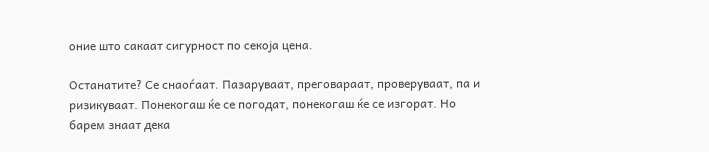оние што сакаат сигурност по секоја цена.

Останатите? Се снаоѓаат. Пазаруваат, преговараат, проверуваат, па и ризикуваат. Понекогаш ќе се погодат, понекогаш ќе се изгорат. Но барем знаат дека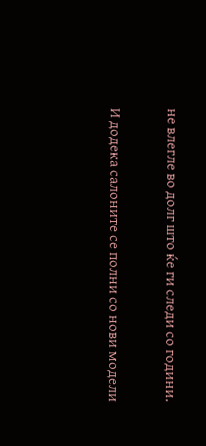не влегле во долг што ќе ги следи со години.

И додека салоните се полни со нови модели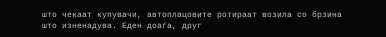што чекаат купувачи, автоплацовите ротираат возила со брзина што изненадува. Еден доаѓа, друг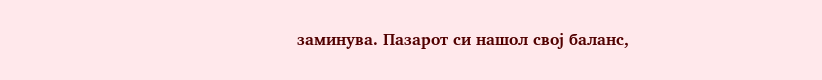заминува. Пазарот си нашол свој баланс,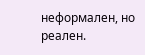неформален, но реален.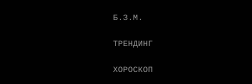Б.З.М.

ТРЕНДИНГ

ХОРОСКОП